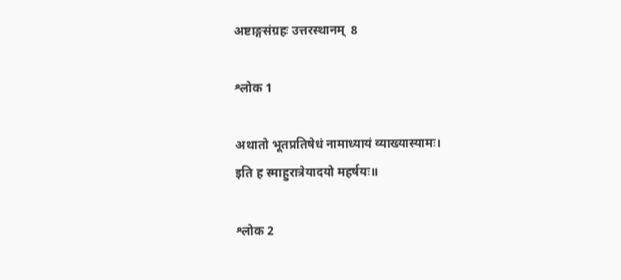अष्टाङ्गसंग्रहः उत्तरस्थानम्  8

श्लोक 1

अथातो भूतप्रतिषेधं नामाध्यायं व्याख्यास्यामः।
इति ह स्माहुरात्रेयादयो महर्षयः॥

श्लोक 2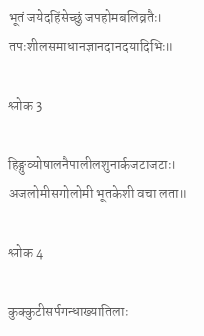भूतं जयेदहिंसेच्छुं जपहोमबलिव्रतैः।
तपःशीलसमाधानज्ञानदानदयादिभिः॥

श्लोक 3

हिङ्गुव्योषालनैपालीलशुनार्कजटाजटाः।
अजलोमीसगोलोमी भूतकेशी वचा लता॥

श्लोक 4

कुक्कुटीसर्पगन्धाख्यातिलाः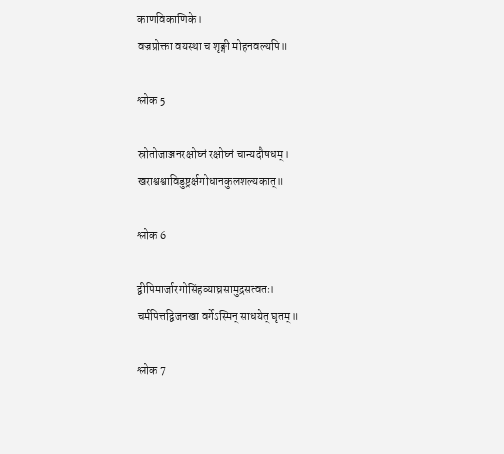काणविकाणिके।
वज्रप्रोक्ता वयस्था च शृङ्गी मोहनवल्यपि॥

श्लोक 5

स्रोतोजाञ्जनरक्षोघ्नं रक्षोघ्नं चान्यदौषधम्।
खराश्वश्वाविडुष्ट्रर्क्षगोधानकुलशल्यकात्॥

श्लोक 6

द्वीपिमार्जारगोसिंहव्याघ्रसामुद्रसत्वतः।
चर्मपित्तद्विजनखा वर्गेऽस्मिन् साधयेत् घृतम्॥

श्लोक 7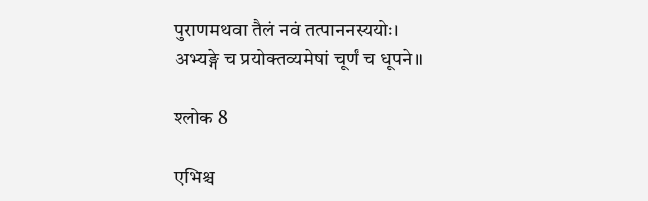पुराणमथवा तैलं नवं तत्पाननस्ययोः।
अभ्यङ्गे च प्रयोक्तव्यमेषां चूर्णं च धूपने॥

श्लोक 8

एभिश्च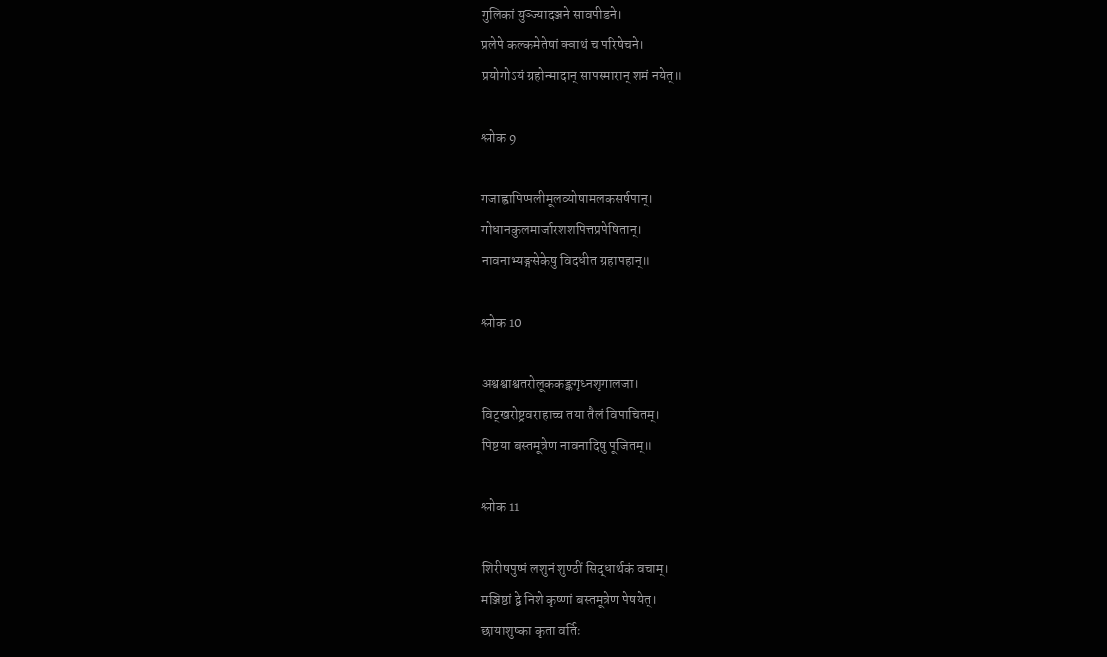गुलिकां युञ्ज्यादञ्जने सावपीडने।
प्रलेपे कल्कमेतेषां क्वाथं च परिषेचने।
प्रयोगोऽयं ग्रहोन्मादान् सापस्मारान् शमं नयेत्॥

श्लोक 9

गजाह्वापिप्पलीमूलव्योषामलकसर्षपान्।
गोधानकुलमार्जारशशपित्तप्रपेषितान्।
नावनाभ्यङ्गसेकेषु विदधीत ग्रहापहान्॥

श्लोक 10

अश्वश्वाश्वतरोलूककङ्कगृध्नशृगालजा।
विट्खरोष्ट्रवराहाच्च तया तैलं विपाचितम्।
पिष्टया बस्तमूत्रेण नावनादिषु पूजितम्॥

श्लोक 11

शिरीषपुष्पं लशुनं शुण्ठीं सिद्धार्थकं वचाम्।
मञ्जिष्ठां द्वे निशे कृष्णां बस्तमूत्रेण पेषयेत्।
छायाशुष्का कृता वर्तिः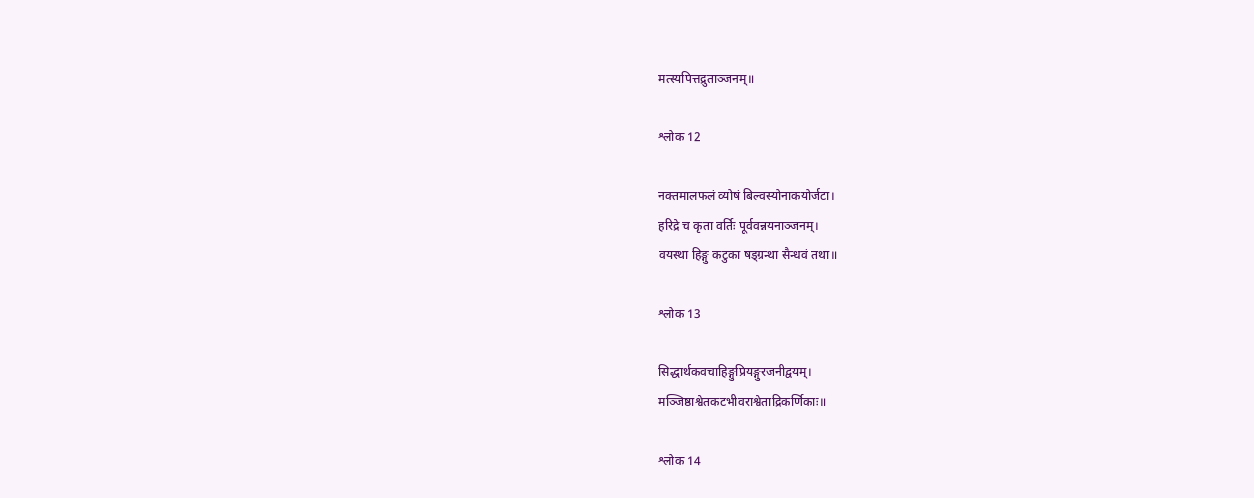मत्स्यपित्तद्रुताञ्जनम्॥

श्लोक 12

नक्तमालफलं व्योषं बिल्वस्योनाकयोर्जटा।
हरिद्रे च कृता वर्तिः पूर्ववन्नयनाञ्जनम्।
वयस्था हिङ्गु कटुका षड्ग्रन्था सैन्धवं तथा॥

श्लोक 13

सिद्धार्थकवचाहिङ्गुप्रियङ्गुरजनीद्वयम्।
मञ्जिष्ठाश्वेतकटभीवराश्वेताद्रिकर्णिकाः॥

श्लोक 14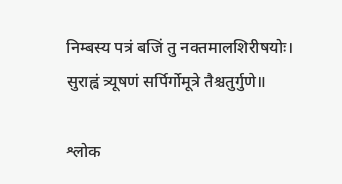निम्बस्य पत्रं बजिं तु नक्तमालशिरीषयोः।
सुराह्वं त्र्यूषणं सर्पिर्गोमूत्रे तैश्चतुर्गुणे॥

श्लोक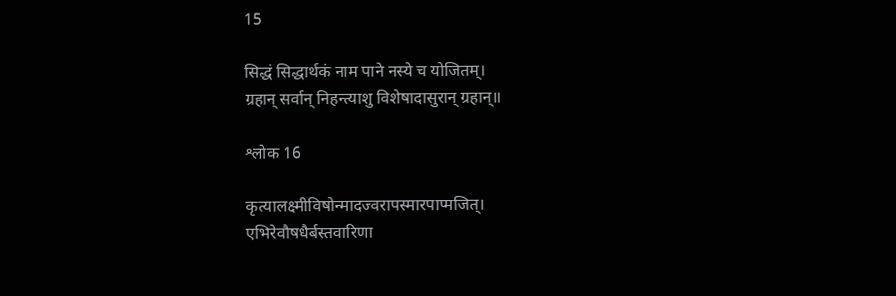15

सिद्धं सिद्धार्थकं नाम पाने नस्ये च योजितम्।
ग्रहान् सर्वान् निहन्त्याशु विशेषादासुरान् ग्रहान्॥

श्लोक 16

कृत्यालक्ष्मीविषोन्मादज्वरापस्मारपाप्मजित्।
एभिरेवौषधैर्बस्तवारिणा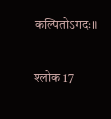कल्पितोऽगदः॥

श्लोक 17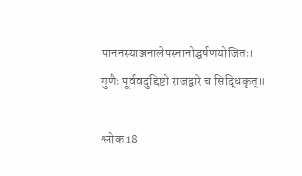पाननस्याञ्जनालेपस्नानोद्घर्षणयोजितः।
गुणैः पूर्ववदुद्दिष्टो राजद्वारे च सिद्धिकृत्॥

श्लोक 18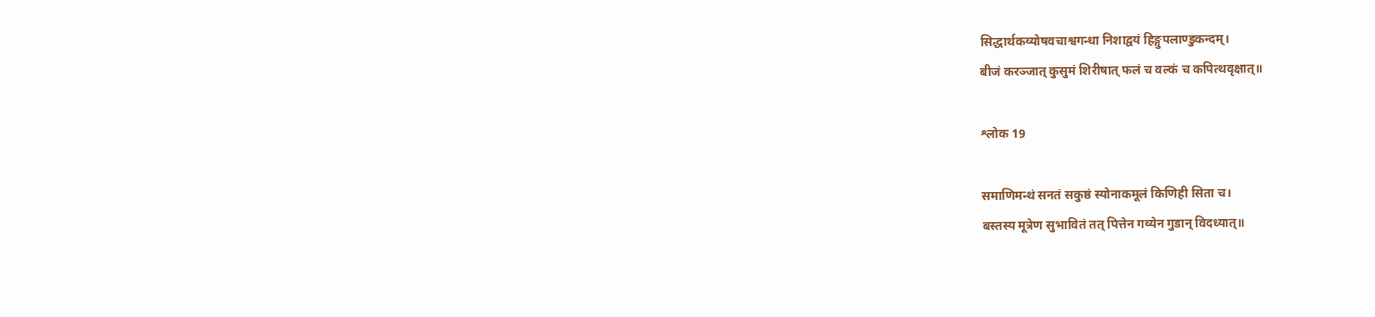सिद्धार्थकव्योषवचाश्वगन्धा निशाद्वयं हिङ्गुपलाण्डुकन्दम्।
बीजं करञ्जात् कुसुमं शिरीषात् फलं च वल्कं च कपित्थवृक्षात्॥

श्लोक 19

समाणिमन्थं सनतं सकुष्ठं स्योनाकमूलं किणिही सिता च।
बस्तस्य मूत्रेण सुभावितं तत् पित्तेन गव्येन गुडान् विदध्यात्॥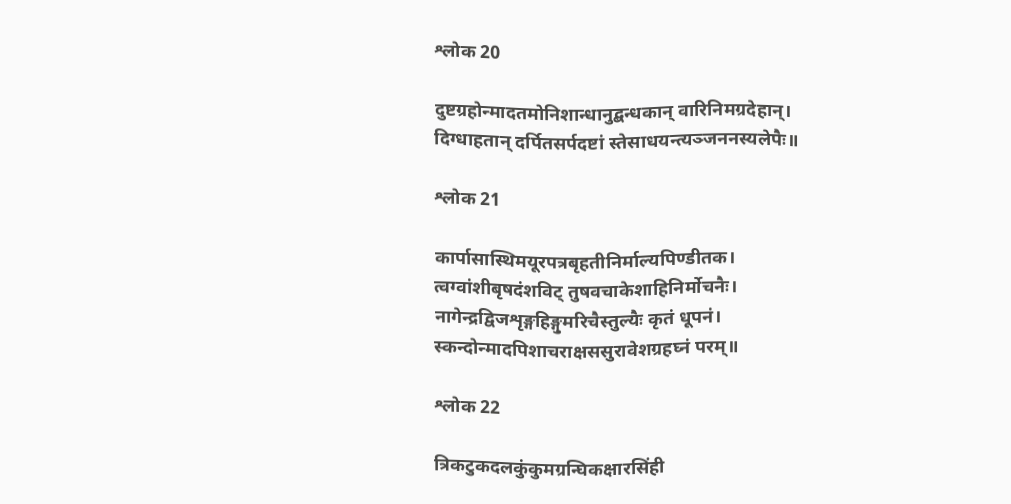श्लोक 20

दुष्टग्रहोन्मादतमोनिशान्धानुद्बन्धकान् वारिनिमग्रदेहान्।
दिग्धाहतान् दर्पितसर्पदष्टां स्तेसाधयन्त्यञ्जननस्यलेपैः॥

श्लोक 21

कार्पासास्थिमयूरपत्रबृहतीनिर्माल्यपिण्डीतक।
त्वग्वांशीबृषदंशविट् तुषवचाकेशाहिनिर्मोचनैः।
नागेन्द्रद्विजशृङ्गहिङ्गुमरिचैस्तुल्यैः कृतं धूपनं।
स्कन्दोन्मादपिशाचराक्षससुरावेशग्रहघ्नं परम्॥

श्लोक 22

त्रिकटुकदलकुंकुमग्रन्घिकक्षारसिंही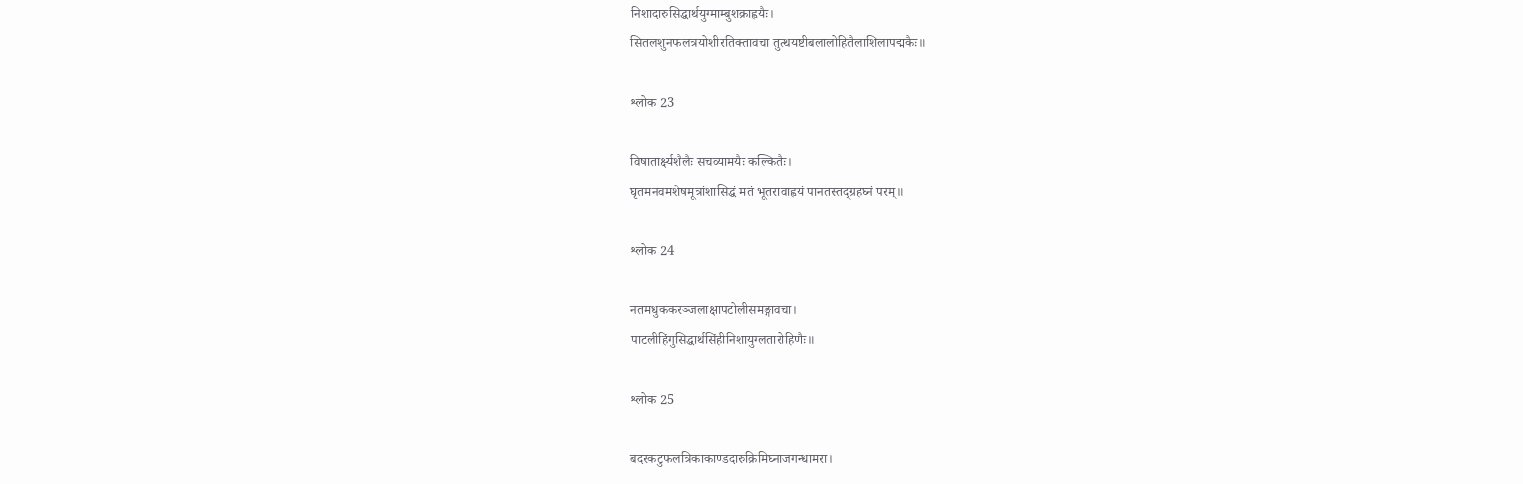निशादारुसिद्धार्थयुग्माम्बुशक्राह्वयैः।
सितलशुनफलत्रयोशीरतिक्तावचा तुत्थयष्टीबलालोहितैलाशिलापद्मकैः॥

श्लोक 23

विषातार्क्ष्यशैलैः सचव्यामयैः कल्कितैः।
घृतमनवमशेषमूत्रांशासिद्धं मतं भूतरावाह्वयं पानतस्तद्ग्रहघ्नं परम्॥

श्लोक 24

नतमधुककरञ्जलाक्षापटोलीसमङ्गावचा।
पाटलीहिंगुसिद्धार्थसिंहीनिशायुग्लतारोहिणैः॥

श्लोक 25

बदरकटुफलत्रिकाकाण्डदारुक्रिमिघ्नाजगन्धामरा।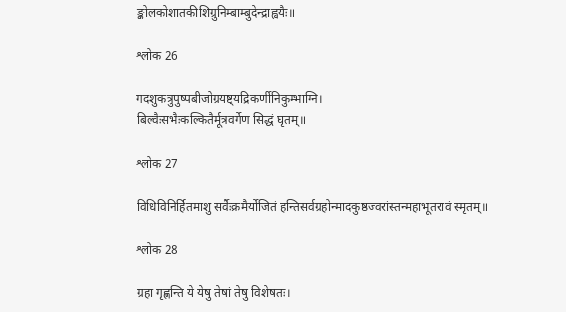ङ्कोलकोशातकीशिग्रुनिम्बाम्बुदेन्द्राह्वयैः॥

श्लोक 26

गदशुकत्रुपुष्पबीजोग्रयष्ट्यद्रिकर्णीनिकुम्भाग्नि।
बिल्वैःसभैःकल्कितैर्मूत्रवर्गेण सिद्धं घृतम्॥

श्लोक 27

विधिविनिर्हितमाशु सर्वैःक्रमैर्योजितं हन्तिसर्वग्रहोन्मादकुष्ठज्वरांस्तन्महाभूतरावं स्मृतम्॥

श्लोक 28

ग्रहा गृह्णन्ति ये येषु तेषां तेषु विशेषतः।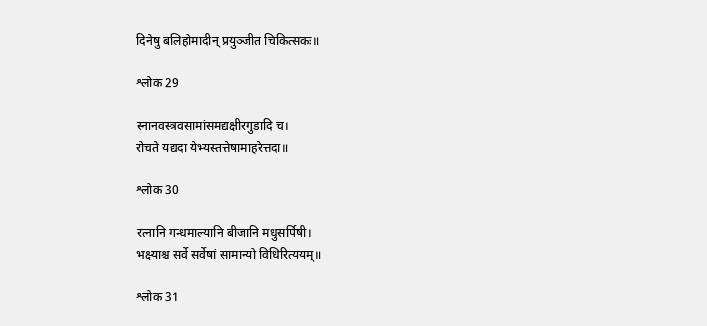दिनेषु बलिहोमादीन् प्रयुञ्जीत चिकित्सकः॥

श्लोक 29

स्नानवस्त्रवसामांसमद्यक्षीरगुडादि च।
रोचते यद्यदा येभ्यस्तत्तेषामाहरेत्तदा॥

श्लोक 30

रत्नानि गन्धमाल्यानि बीजानि मधुसर्पिषी।
भक्ष्याश्च सर्वे सर्वेषां सामान्यो विधिरित्ययम्॥

श्लोक 31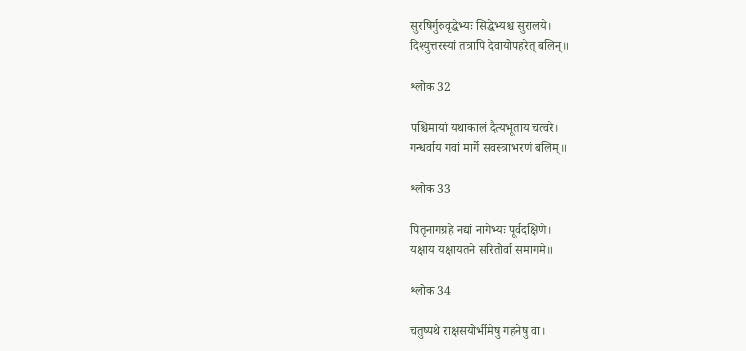सुरषिर्गुरुवृद्धेभ्यः सिद्धेभ्यश्च सुरालये।
दिश्युत्तरस्यां तत्रापि देवायोपहरेत् बलिन्॥

श्लोक 32

पश्चिमायां यथाकालं दैत्यभूताय चत्वरे।
गन्धर्वाय गवां मार्गे सवस्त्राभरणं बलिम्॥

श्लोक 33

पितृनागग्रहे नद्यां नागेभ्यः पूर्वदक्षिणे।
यक्षाय यक्षायतने सरितोर्वा समागमे॥

श्लोक 34

चतुष्पथे राक्षसयोर्भीमेषु गहनेषु वा।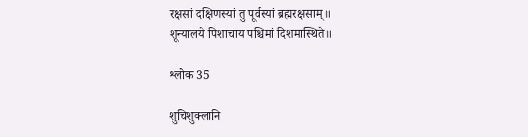रक्षसां दक्षिणस्यां तु पूर्वस्यां ब्रह्मरक्षसाम्॥
शून्यालये पिशाचाय पश्चिमां दिशमास्थिते॥

श्लोक 35

शुचिशुक्लानि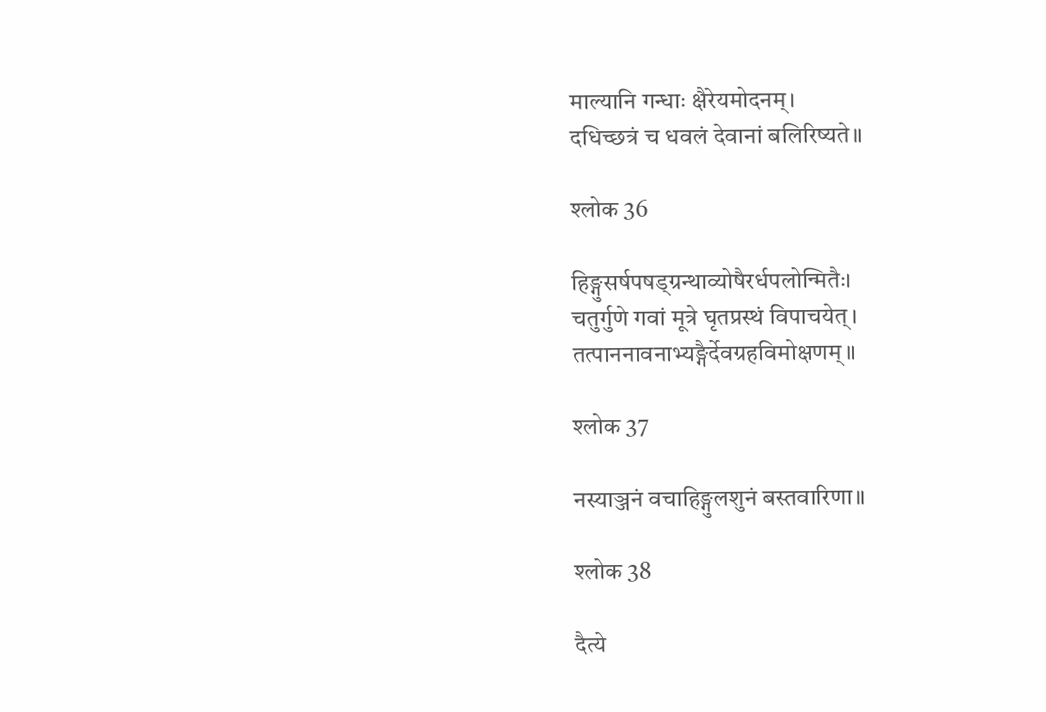माल्यानि गन्धाः क्षैरेयमोदनम्।
दधिच्छत्रं च धवलं देवानां बलिरिष्यते॥

श्लोक 36

हिङ्गुसर्षपषड्ग्रन्थाव्योषैरर्धपलोन्मितैः।
चतुर्गुणे गवां मूत्रे घृतप्रस्थं विपाचयेत्।
तत्पाननावनाभ्यङ्गैर्देवग्रहविमोक्षणम्॥

श्लोक 37

नस्याञ्जनं वचाहिङ्गुलशुनं बस्तवारिणा॥

श्लोक 38

दैत्ये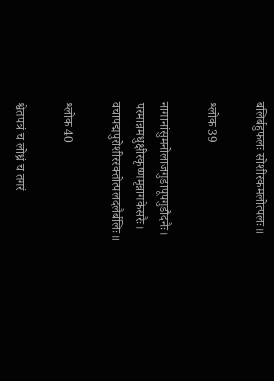बलिर्बहुफलः सोशीरकमलोत्पलः॥

श्लोक 39

नागानांसुमनोलाजगुडापूपगुडौदनैः।
परमान्नमधुक्षीरकृष्णमृन्नागकेसरैः।
वचापद्मपुरोशीररक्तोत्पलदलैर्बलिः॥

श्लोक 40

श्वेतपत्रं च लोध्रं च तगरं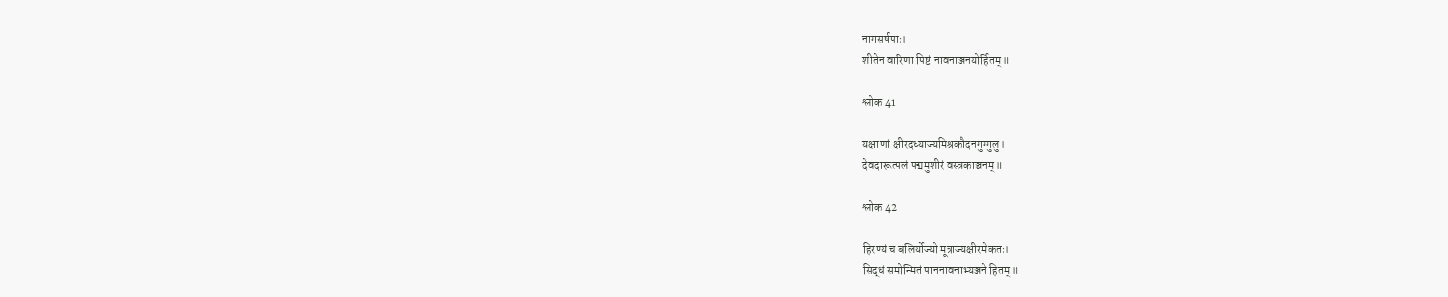नागसर्षपाः।
शीतेन वारिणा पिष्टं नावनाञ्जनयोर्हितम्॥

श्लोक 41

यक्षाणां क्षीरदध्याज्यमिश्रकौदनगुग्गुलु।
देवदारूत्पलं पद्ममुशीरं वस्त्रकाञ्चनम्॥

श्लोक 42

हिरण्यं च बलिर्योज्यो मूत्राज्यक्षीरमेकतः।
सिद्धं समोन्मितं पाननावनाभ्यञ्जने हितम्॥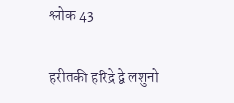श्लोक 43

हरीतकी हरिद्रे द्वे लशुनो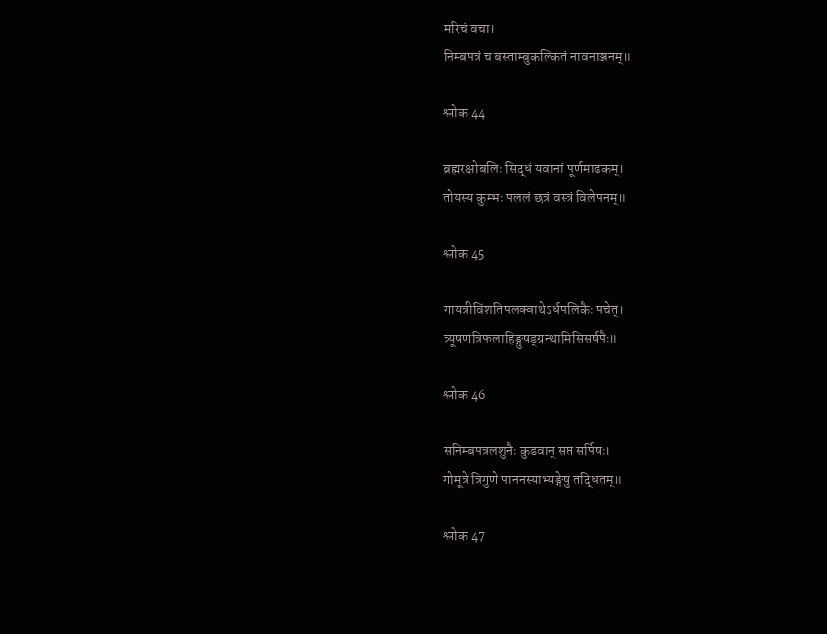मरिचं वचा।
निम्बपत्रं च बस्ताम्बुकल्कितं नावनाञ्जनम्॥

श्लोक 44

ब्रह्मरक्षोबलिः सिद्धं यवानां पूर्णमाढकम्।
तोयस्य कुम्भः पललं छत्रं वस्त्रं विलेपनम्॥

श्लोक 45

गायत्रीविंशतिपलक्वाथेऽर्धपलिकैः पचेत्।
त्र्यूषणत्रिफलाहिङ्गुषड्ग्रन्थामिसिसर्षपैः॥

श्लोक 46

सनिम्बपत्रलशुनैः कुडवान् सप्त सर्पिषः।
गोमूत्रे त्रिगुणे पाननस्याभ्यङ्गेषु तद्धितम्॥

श्लोक 47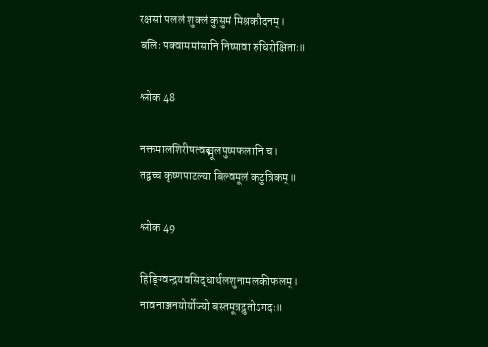रक्षसां पललं शुक्लं कुसुमं मिश्रकौदनम्।
बलिः पक्वाममांसानि निष्पावा रुधिरोक्षिताः॥

श्लोक 48

नक्तमालशिरीषत्वङ्मूलपुष्पफलानि च।
तद्वच्च कृष्णपाटल्या बिल्वमूलं कटुत्रिकम्॥

श्लोक 49

हिङ्ग्विन्द्रयवसिद्धार्थलशुनामलकीफलम्।
नावनाञ्जनयोर्योज्यो बस्तमूत्रद्रुतोऽगदः॥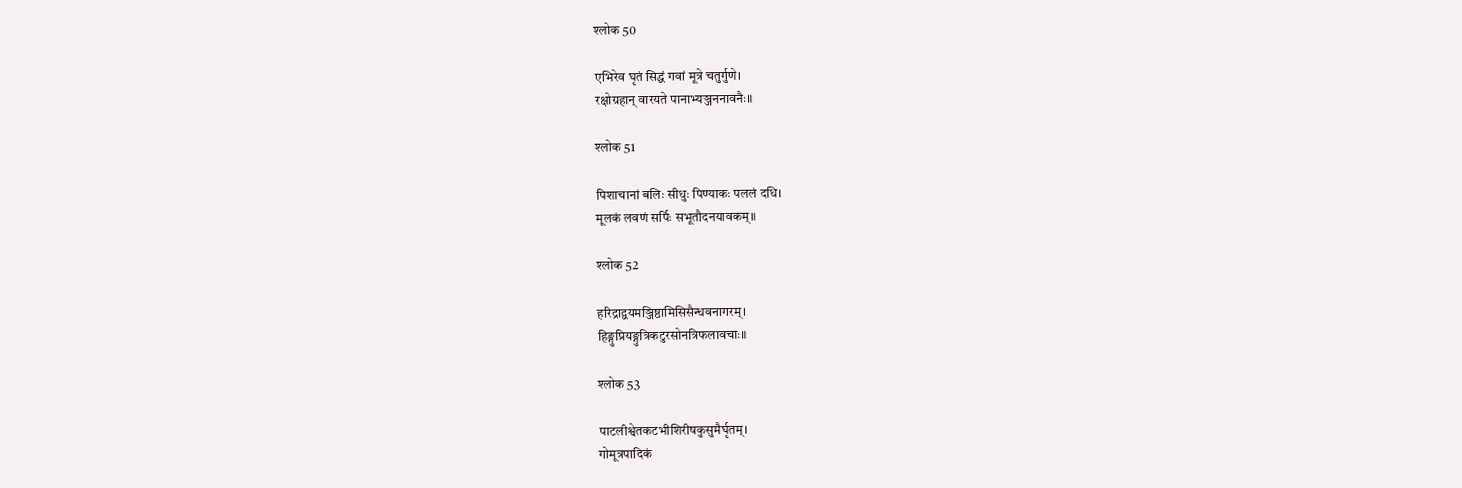श्लोक 50

एभिरेव घृतं सिद्धं गवां मूत्रे चतुर्गुणे।
रक्षोग्रहान् वारयते पानाभ्यञ्जननावनैः॥

श्लोक 51

पिशाचानां बलिः सीधुः पिण्याकः पललं दधि।
मूलकं लवणं सर्पिः सभूतौदनयावकम्॥

श्लोक 52

हरिद्राद्वयमञ्जिष्ठामिसिसैन्धवनागरम्।
हिङ्गुप्रियङ्गुत्रिकटुरसोनत्रिफलावचाः॥

श्लोक 53

पाटलीश्वेतकटभीशिरीषकुसुमैर्घृतम्।
गोमूत्रपादिकं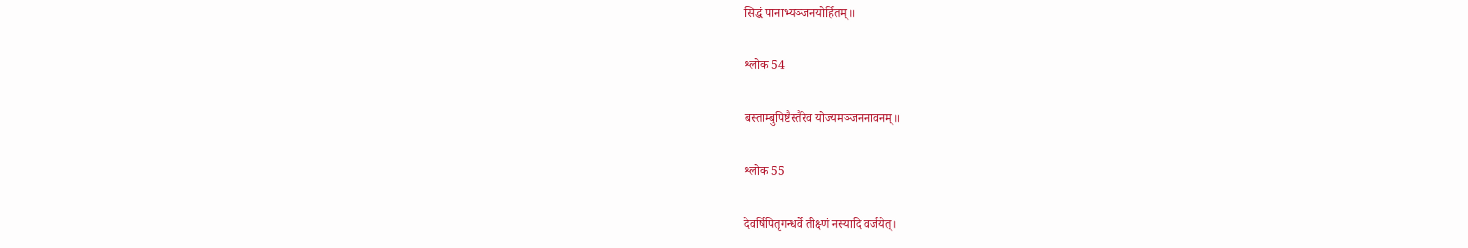सिद्धं पानाभ्यञ्जनयोर्हितम्॥

श्लोक 54

बस्ताम्बुपिष्टैस्तैरेव योज्यमञ्जननावनम्॥

श्लोक 55

देवर्षिपितृगन्धर्वे तीक्ष्णं नस्यादि वर्जयेत्।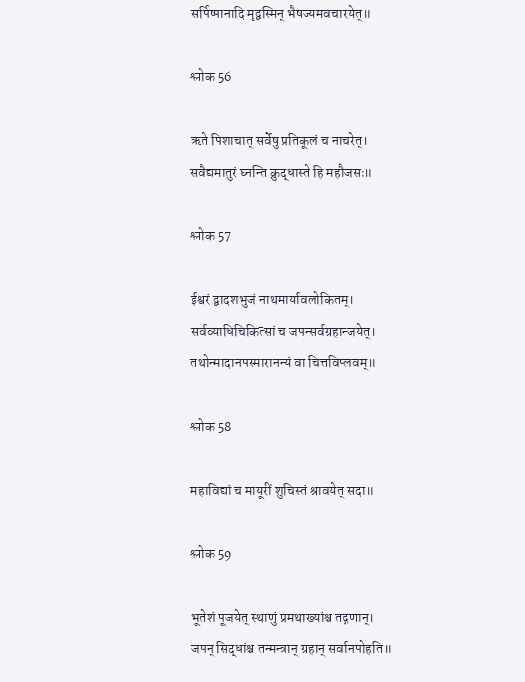सर्पिष्पानादि मृद्वस्मिन् भैषज्यमवचारयेत्॥

श्लोक 56

ऋते पिशाचात् सर्वेषु प्रतिकूलं च नाचरेत्।
सवैद्यमातुरं घ्नन्ति क्रुद्धास्ते हि महौजसः॥

श्लोक 57

ईश्वरं द्वादशभुजं नाथमार्यावलोकितम्।
सर्वव्याधिचिकित्सां च जपन्सर्वग्रहान्जयेत्।
तथोन्मादानपस्मारानन्यं वा चित्तविप्लवम्॥

श्लोक 58

महाविद्यां च मायूरीं शुचिस्तं श्रावयेत् सदा॥

श्लोक 59

भूतेशं पूजयेत् स्थाणुं प्रमथाख्यांश्च तद्गणान्।
जपन् सिद्धांश्च तन्मन्त्रान् ग्रहान् सर्वानपोहति॥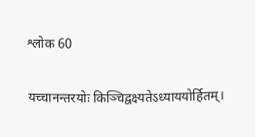श्लोक 60

यच्चानन्तरयोः किञ्चिद्वक्ष्यतेऽध्याययोर्हितम्।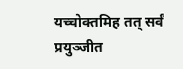यच्चोक्तमिह तत् सर्वं प्रयुञ्जीत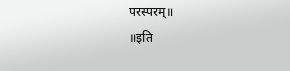परस्परम्॥
॥इति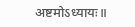अष्टमोऽध्यायः॥